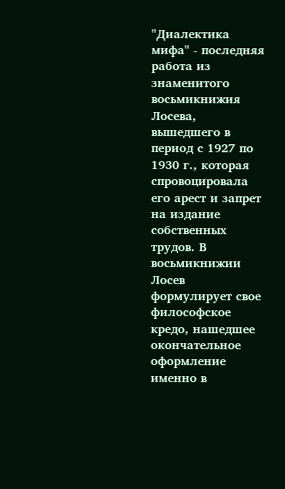"Диалектика мифа" - последняя работа из знаменитого восьмикнижия Лосева, вышедшего в период с 1927 по 1930 г., которая спровоцировала его арест и запрет на издание собственных трудов. В восьмикнижии Лосев формулирует свое философское кредо, нашедшее окончательное оформление именно в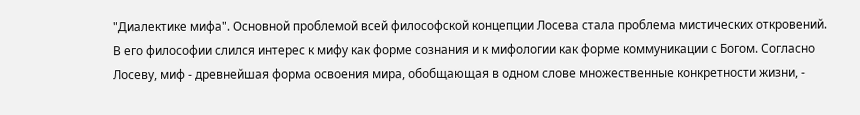"Диалектике мифа". Основной проблемой всей философской концепции Лосева стала проблема мистических откровений. В его философии слился интерес к мифу как форме сознания и к мифологии как форме коммуникации с Богом. Согласно Лосеву, миф - древнейшая форма освоения мира, обобщающая в одном слове множественные конкретности жизни, -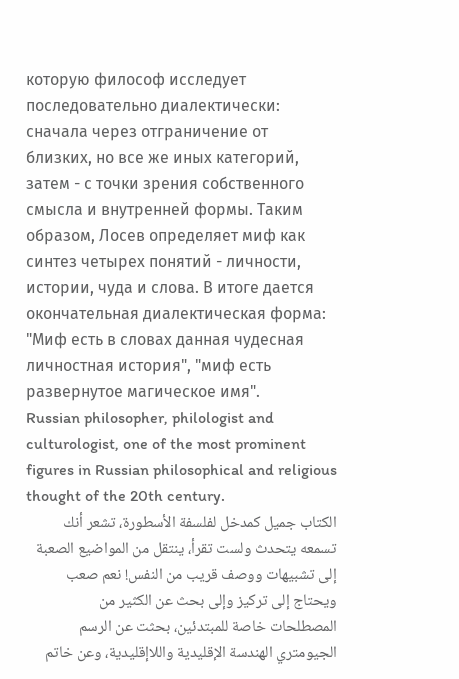которую философ исследует последовательно диалектически: сначала через отграничение от близких, но все же иных категорий, затем - с точки зрения собственного смысла и внутренней формы. Таким образом, Лосев определяет миф как синтез четырех понятий - личности, истории, чуда и слова. В итоге дается окончательная диалектическая форма: "Миф есть в словах данная чудесная личностная история", "миф есть развернутое магическое имя".
Russian philosopher, philologist and culturologist, one of the most prominent figures in Russian philosophical and religious thought of the 20th century.
الكتاب جميل كمدخل لفلسفة الأسطورة، تشعر أنك تسمعه يتحدث ولست تقرأ، ينتقل من المواضيع الصعبة إلى تشبيهات ووصف قريب من النفس! نعم صعب ويحتاج إلى تركيز وإلى بحث عن الكثير من المصطلحات خاصة للمبتدئين، بحثت عن الرسم الجيومتري الهندسة الإقليدية واللاإقليدية، وعن خاتم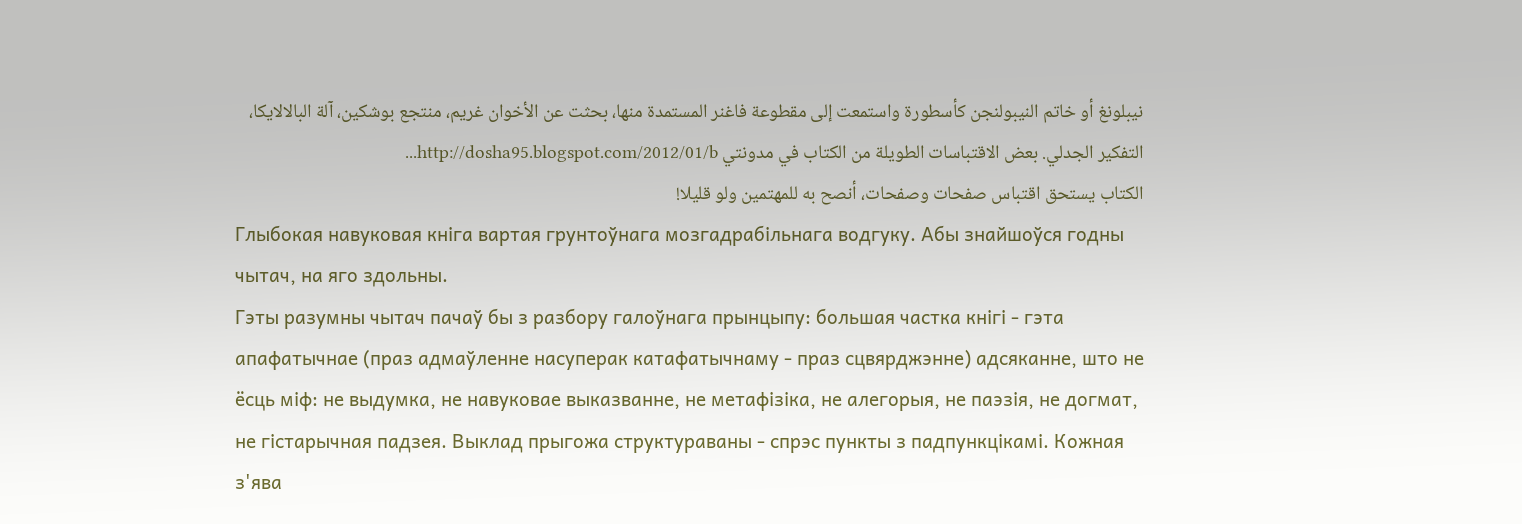نيبلونغ أو خاتم النيبولنجن كأسطورة واستمعت إلى مقطوعة فاغنر المستمدة منها، بحثت عن الأخوان غريم، منتجع بوشكين، آلة البالالايكا، التفكير الجدلي. بعض الاقتباسات الطويلة من الكتاب في مدونتي http://dosha95.blogspot.com/2012/01/b...
الكتاب يستحق اقتباس صفحات وصفحات، أنصح به للمهتمين ولو قليلا!
Глыбокая навуковая кніга вартая грунтоўнага мозгадрабільнага водгуку. Абы знайшоўся годны чытач, на яго здольны.
Гэты разумны чытач пачаў бы з разбору галоўнага прынцыпу: большая частка кнігі - гэта апафатычнае (праз адмаўленне насуперак катафатычнаму - праз сцвярджэнне) адсяканне, што не ёсць міф: не выдумка, не навуковае выказванне, не метафізіка, не алегорыя, не паэзія, не догмат, не гістарычная падзея. Выклад прыгожа структураваны - спрэс пункты з падпункцікамі. Кожная з'ява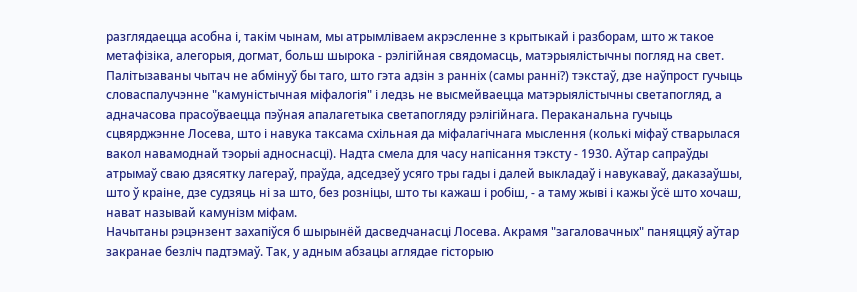разглядаецца асобна і, такім чынам, мы атрымліваем акрэсленне з крытыкай і разборам, што ж такое метафізіка, алегорыя, догмат, больш шырока - рэлігійная свядомасць, матэрыялістычны погляд на свет.
Палітызаваны чытач не абмінуў бы таго, што гэта адзін з ранніх (самы ранні?) тэкстаў, дзе наўпрост гучыць словаспалучэнне "камуністычная міфалогія" і ледзь не высмейваецца матэрыялістычны светапогляд, а адначасова прасоўваецца пэўная апалагетыка светапогляду рэлігійнага. Пераканальна гучыць сцвярджэнне Лосева, што і навука таксама схільная да міфалагічнага мыслення (колькі міфаў стварылася вакол навамоднай тэорыі адноснасці). Надта смела для часу напісання тэксту - 1930. Аўтар сапраўды атрымаў сваю дзясятку лагераў, праўда, адседзеў усяго тры гады і далей выкладаў і навукаваў, даказаўшы, што ў краіне, дзе судзяць ні за што, без розніцы, што ты кажаш і робіш, - а таму жыві і кажы ўсё што хочаш, нават называй камунізм міфам.
Начытаны рэцэнзент захапіўся б шырынёй дасведчанасці Лосева. Акрамя "загаловачных" паняццяў аўтар закранае безліч падтэмаў. Так, у адным абзацы аглядае гісторыю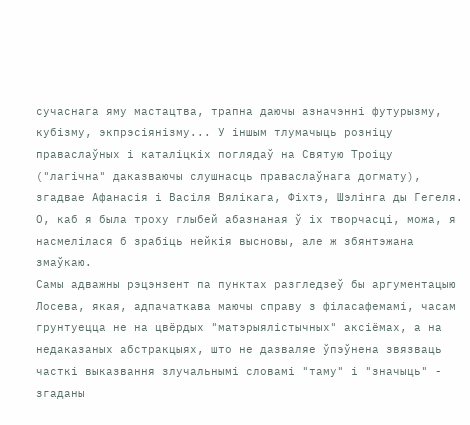сучаснага яму мастацтва, трапна даючы азначэнні футурызму, кубізму, экпрэсіянізму... У іншым тлумачыць розніцу праваслаўных і каталіцкіх поглядаў на Святую Троіцу ("лагічна" даказваючы слушнасць праваслаўнага догмату), згадвае Афанасія і Васіля Вялікага, Фіхтэ, Шэлінга ды Гегеля. О, каб я была троху глыбей абазнаная ў іх творчасці, можа, я насмелілася б зрабіць нейкія высновы, але ж збянтэжана змаўкаю.
Самы адважны рэцэнзент па пунктах разгледзеў бы аргументацыю Лосева, якая, адпачаткава маючы справу з філасафемамі, часам грунтуецца не на цвёрдых "матэрыялістычных" аксіёмах, а на недаказаных абстракцыях, што не дазваляе ўпэўнена звязваць часткі выказвання злучальнымі словамі "таму" і "значыць" - згаданы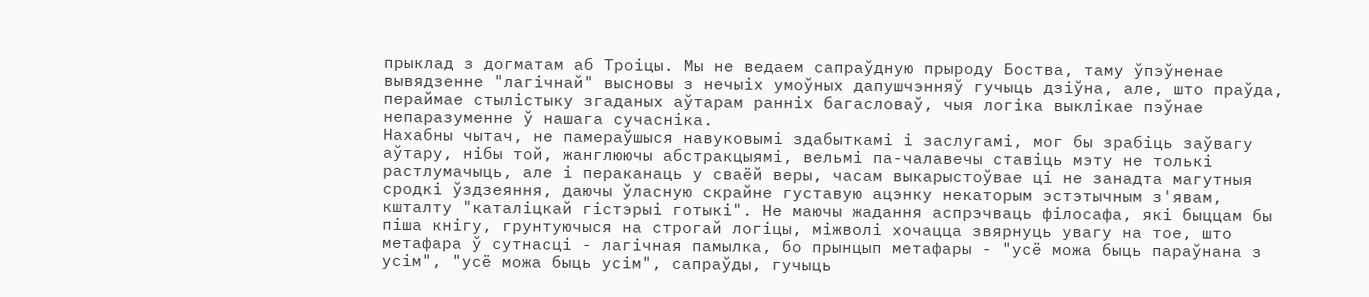прыклад з догматам аб Троіцы. Мы не ведаем сапраўдную прыроду Боства, таму ўпэўненае вывядзенне "лагічнай" высновы з нечыіх умоўных дапушчэнняў гучыць дзіўна, але, што праўда, пераймае стылістыку згаданых аўтарам ранніх багасловаў, чыя логіка выклікае пэўнае непаразуменне ў нашага сучасніка.
Нахабны чытач, не памераўшыся навуковымі здабыткамі і заслугамі, мог бы зрабіць заўвагу аўтару, нібы той, жанглюючы абстракцыямі, вельмі па-чалавечы ставіць мэту не толькі растлумачыць, але і пераканаць у сваёй веры, часам выкарыстоўвае ці не занадта магутныя сродкі ўздзеяння, даючы ўласную скрайне густавую ацэнку некаторым эстэтычным з'явам, кшталту "каталіцкай гістэрыі готыкі". Не маючы жадання аспрэчваць філосафа, які быццам бы піша кнігу, грунтуючыся на строгай логіцы, міжволі хочацца звярнуць увагу на тое, што метафара ў сутнасці - лагічная памылка, бо прынцып метафары - "усё можа быць параўнана з усім", "усё можа быць усім", сапраўды, гучыць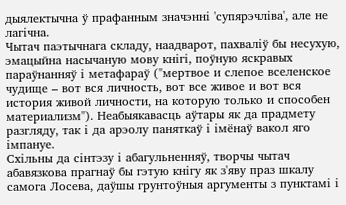дыялектычна ў прафанным значэнні 'супярэчліва', але не лагічна.
Чытач паэтычнага складу, наадварот, пахваліў бы несухую, эмацыйна насычаную мову кнігі, поўную яскравых параўнанняў і метафараў ("мертвое и слепое вселенское чудище – вот вся личность, вот все живое и вот вся история живой личности, на которую только и способен материализм"). Неабыякавасць аўтары як да прадмету разгляду, так і да арэолу паняткаў і імёнаў вакол яго імпануе.
Схільны да сінтэзу і абагульненняў, творчы чытач абавязкова прагнаў бы гэтую кнігу як з'яву праз шкалу самога Лосева, даўшы грунтоўныя аргументы з пунктамі і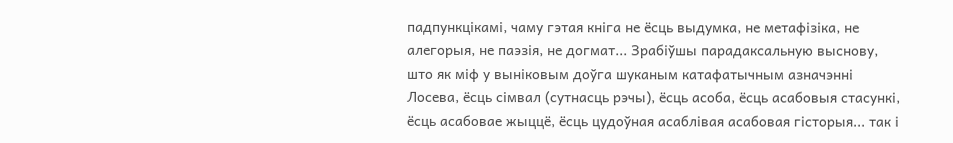падпункцікамі, чаму гэтая кніга не ёсць выдумка, не метафізіка, не алегорыя, не паэзія, не догмат... Зрабіўшы парадаксальную выснову, што як міф у выніковым доўга шуканым катафатычным азначэнні Лосева, ёсць сімвал (сутнасць рэчы), ёсць асоба, ёсць асабовыя стасункі, ёсць асабовае жыццё, ёсць цудоўная асаблівая асабовая гісторыя... так і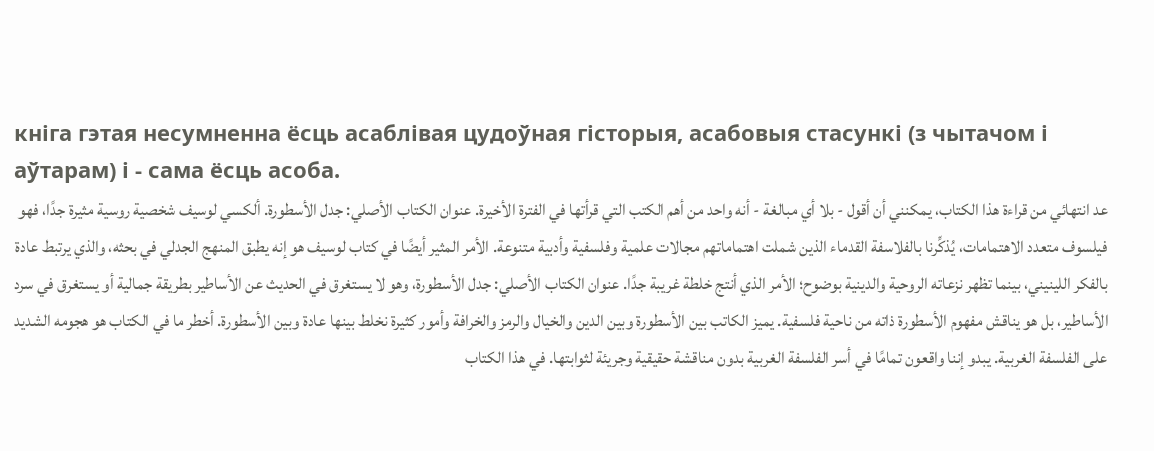кніга гэтая несумненна ёсць асаблівая цудоўная гісторыя, асабовыя стасункі (з чытачом і аўтарам) і - сама ёсць асоба.
عد انتهائي من قراءة هذا الكتاب، يمكنني أن أقول - بلا أي مبالغة - أنه واحد من أهم الكتب التي قرأتها في الفترة الأخيرة. عنوان الكتاب الأصلي: جدل الأسطورة. ألكسي لوسيف شخصية روسية مثيرة جدًا، فهو فيلسوف متعدد الاهتمامات، يُذكِّرنا بالفلاسفة القدماء الذين شملت اهتماماتهم مجالات علمية وفلسفية وأدبية متنوعة. الأمر المثير أيضًا في كتاب لوسيف هو إنه يطبق المنهج الجدلي في بحثه، والذي يرتبط عادة بالفكر اللينيني، بينما تظهر نزعاته الروحية والدينية بوضوح؛ الأمر الذي أنتج خلطة غريبة جدًا. عنوان الكتاب الأصلي: جدل الأسطورة، وهو لا يستغرق في الحديث عن الأساطير بطريقة جمالية أو يستغرق في سرد الأساطير، بل هو يناقش مفهوم الأسطورة ذاته من ناحية فلسفية. يميز الكاتب بين الأسطورة وبين الدين والخيال والرمز والخرافة وأمور كثيرة نخلط بينها عادة وبين الأسطورة. أخطر ما في الكتاب هو هجومه الشديد على الفلسفة الغربية. يبدو إننا واقعون تمامًا في أسر الفلسفة الغربية بدون مناقشة حقيقية وجريئة لثوابتها. في هذا الكتاب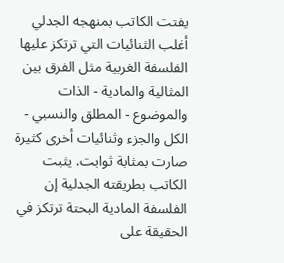يفتت الكاتب بمنهجه الجدلي أغلب الثنائيات التي ترتكز عليها الفلسفة الغربية مثل الفرق بين المثالية والمادية - الذات والموضوع - المطلق والنسبي - الكل والجزء وثنائيات أخرى كثيرة صارت بمثابة ثوابت. يثبت الكاتب بطريقته الجدلية إن الفلسفة المادية البحتة ترتكز في الحقيقة على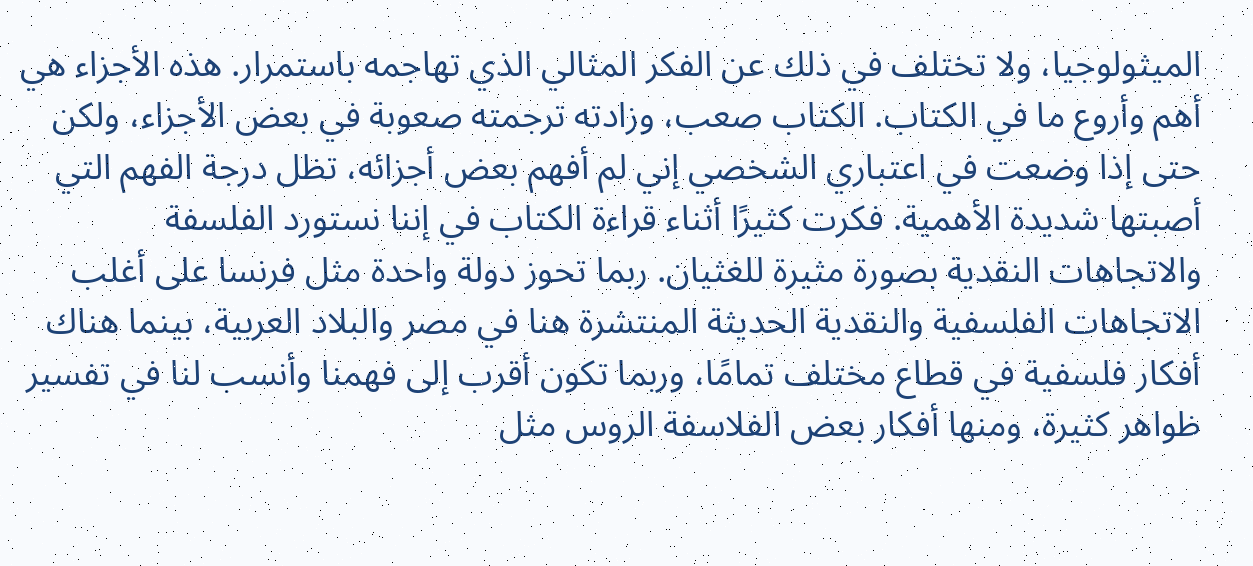الميثولوجيا، ولا تختلف في ذلك عن الفكر المثالي الذي تهاجمه باستمرار. هذه الأجزاء هي أهم وأروع ما في الكتاب. الكتاب صعب، وزادته ترجمته صعوبة في بعض الأجزاء، ولكن حتى إذا وضعت في اعتباري الشخصي إني لم أفهم بعض أجزائه، تظل درجة الفهم التي أصبتها شديدة الأهمية. فكرت كثيرًا أثناء قراءة الكتاب في إننا نستورد الفلسفة والاتجاهات النقدية بصورة مثيرة للغثيان. ربما تحوز دولة واحدة مثل فرنسا على أغلب الاتجاهات الفلسفية والنقدية الحديثة المنتشرة هنا في مصر والبلاد العربية، بينما هناك أفكار فلسفية في قطاع مختلف تمامًا، وربما تكون أقرب إلى فهمنا وأنسب لنا في تفسير ظواهر كثيرة، ومنها أفكار بعض الفلاسفة الروس مثل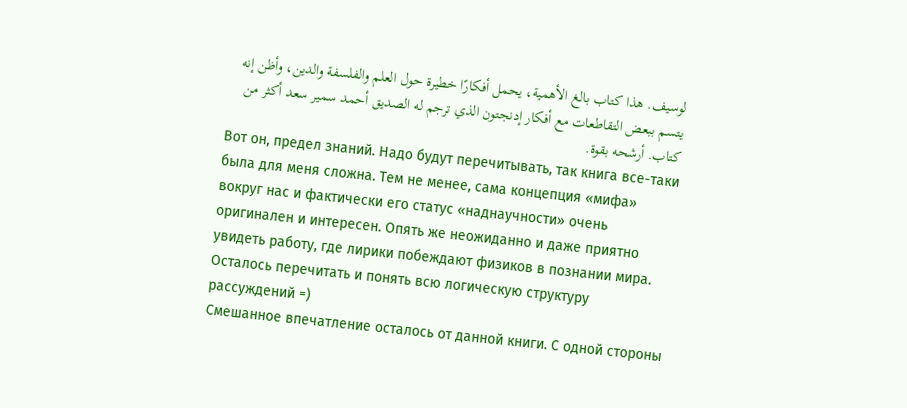لوسيف. هذا كتاب بالغ الأهمية، يحمل أفكارًا خطيرة حول العلم والفلسفة والدين، وأظن إنه يتسم ببعض التقاطعات مع أفكار إدنجتون الذي ترجم له الصديق أحمد سمير سعد أكثر من كتاب. أرشحه بقوة.
Вот он, предел знаний. Надо будут перечитывать, так книга все-таки была для меня сложна. Тем не менее, сама концепция «мифа» вокруг нас и фактически его статус «наднаучности» очень оригинален и интересен. Опять же неожиданно и даже приятно увидеть работу, где лирики побеждают физиков в познании мира. Осталось перечитать и понять всю логическую структуру рассуждений =)
Смешанное впечатление осталось от данной книги. С одной стороны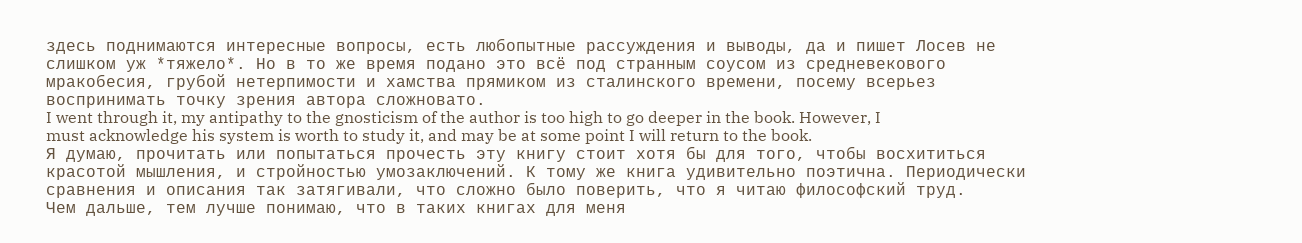здесь поднимаются интересные вопросы, есть любопытные рассуждения и выводы, да и пишет Лосев не слишком уж *тяжело*. Но в то же время подано это всё под странным соусом из средневекового мракобесия, грубой нетерпимости и хамства прямиком из сталинского времени, посему всерьез воспринимать точку зрения автора сложновато.
I went through it, my antipathy to the gnosticism of the author is too high to go deeper in the book. However, I must acknowledge his system is worth to study it, and may be at some point I will return to the book.
Я думаю, прочитать или попытаться прочесть эту книгу стоит хотя бы для того, чтобы восхититься красотой мышления, и стройностью умозаключений. К тому же книга удивительно поэтична. Периодически сравнения и описания так затягивали, что сложно было поверить, что я читаю философский труд.
Чем дальше, тем лучше понимаю, что в таких книгах для меня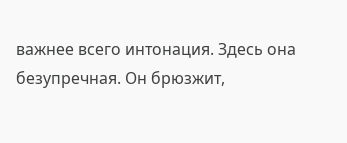важнее всего интонация. Здесь она безупречная. Он брюзжит,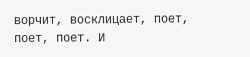ворчит, восклицает, поет, поет, поет. И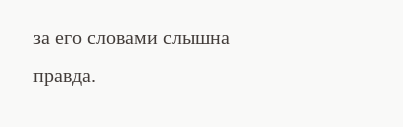за его словами слышна правда.